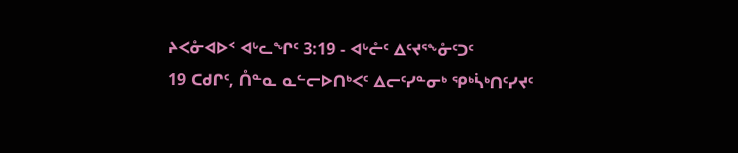ᔨᐸᓁᐊᐅᑉ ᐊᒡᓚᖏᑦ 3:19 - ᐊᒡᓔᑦ ᐃᑦᔪᕐᖕᓁᑦᑐᑦ
19 ᑕᑯᒋᑦ, ᑍᓐᓇ ᓇᓪᓕᐅᑎᒃᐸᑦ ᐃᓕᑦᓯᓐᓂᒃ ᕿᒃᓵᒃᑎᑦᓯᔪᑦ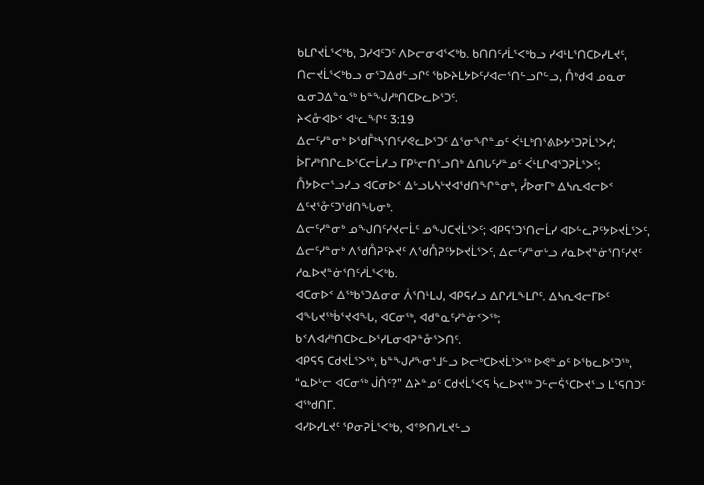ᑲᒪᒋᔪᒫᕐᐸᒃᑲ, ᑐᓯᐊᑦᑐᑦ ᐱᐅᓕᓂᐊᕐᐸᒃᑲ. ᑲᑎᑎᑦᓱᒫᕐᐸᒃᑲᓗ ᓯᐊᒻᒪᕐᑎᑕᐅᓯᒪᔪᑦ, ᑎᓕᔪᒫᕐᐸᒃᑲᓗ ᓂᕐᑐᐃᑯᓪᓗᒋᑦ ᖃᐅᔨᒪᔭᐅᑦᓯᐊᓕᕐᑎᓪᓗᒋᓪᓗ, ᑍᒃᑯᐊ ᓄᓇᓂ ᓇᓂᑐᐃᓐᓇᖅ ᑲᓐᖑᓱᒃᑎᑕᐅᓚᐅᕐᑐᑦ.
ᔨᐸᓁᐊᐅᑉ ᐊᒡᓚᖏᑦ 3:19
ᐃᓕᑦᓯᓐᓂᒃ ᐅᖁᒤᒃᓴᕐᑎᑦᓯᕙᓚᐅᕐᑐᑦ ᐃᕐᓂᖏᓐᓄᑦ ᐹᒻᒪᒃᑎᕐᕕᐅᔭᕐᑐᕈᒫᕐᐳᓯ; ᐆᒥᓱᒃᑎᒋᓚᐅᕐᑕᓕᒫᓯᓗ ᒥᑭᒡᓕᑎᕐᓗᑎᒃ ᐃᑎᒐᑦᓯᓐᓄᑦ ᐹᒻᒪᒋᐊᕐᑐᕈᒫᕐᐳᑦ; ᑍᔭᐅᓕᕐᓗᓯᓗ ᐊᑕᓂᐅᑉ ᐃᒡᓗᒐᓴᒡᔪᐊᖁᑎᖏᓐᓂᒃ, ᓮᐅᓂᒥᒃ ᐃᓴᕆᐊᓕᐅᑉ ᐃᑦᔪᕐᓁᑦᑐᖁᑎᖓᓂᒃ.
ᐃᓕᑦᓯᓐᓂᒃ ᓄᖑᑎᑦᓯᔪᓕᒫᑦ ᓄᖑᑕᔪᒫᕐᐳᑦ; ᐊᑭᕋᕐᑐᕐᑎᓕᒫᓯ ᐊᐅᓪᓚᕈᑦᔭᐅᔪᒫᕐᐳᑦ, ᐃᓕᑦᓯᓐᓂᒃ ᐱᖁᑍᕈᑦᔨᔪᑦ ᐱᖁᑍᕈᑦᔭᐅᔪᒫᕐᐳᑦ, ᐃᓕᑦᓯᓐᓂᒡᓗ ᓱᓇᐅᔪᓐᓃᕐᑎᑦᓯᔪᑦ ᓱᓇᐅᔪᓐᓃᕐᑎᑦᓱᒫᕐᐸᒃᑲ.
ᐊᑕᓂᐅᑉ ᐃᖅᑲᕐᑐᐃᓂᓂ ᐲᕐᑎᒻᒪᒍ, ᐊᑭᕋᓯᓗ ᐃᒋᓯᒪᖕᒪᒋᑦ. ᐃᓴᕆᐊᓕᒥᐅᑦ ᐊᖓᔪᖅᑳᕐᔪᐊᖓ, ᐊᑕᓂᖅ, ᐊᑯᓐᓇᑦᓯᓐᓃᑉᐳᖅ; ᑲᑉᐱᐊᓱᒃᑎᑕᐅᓚᐅᕐᓯᒪᓂᐊᕈᓐᓁᕐᐳᑎᑦ.
ᐊᑭᕋᕋ ᑕᑯᔪᒫᕐᐳᖅ, ᑲᓐᖑᓱᖕᓂᕐᒧᓪᓗ ᐅᓕᒃᑕᐅᔪᒫᕐᐳᖅ ᐅᕙᓐᓄᑦ ᐅᖃᓚᐅᕐᑐᖅ, “ᓇᐅᒡᓕ ᐊᑕᓂᖅ ᒎᑏᑦ?” ᐃᔨᓐᓄᑦ ᑕᑯᔪᒫᕐᐸᕋ ᓵᓚᐅᔪᖅ ᑐᓪᓕᕌᕐᑕᐅᔪᕐᓗ ᒪᕐᕋᑎᑐᑦ ᐊᖅᑯᑎᒥ.
ᐊᓯᐅᓯᒪᔪᑦ ᕿᓂᕈᒫᕐᐸᒃᑲ, ᐊᕝᕗᑎᓯᒪᔪᓪᓗ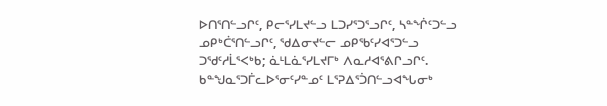ᐅᑎᕐᑎᓪᓗᒋᑦ, ᑭᓕᕐᓯᒪᔪᓪᓗ ᒪᑐᓯᕐᑐᕐᓗᒋᑦ, ᓴᓐᖐᑦᑐᓪᓗ ᓄᑭᒃᑖᕐᑎᓪᓗᒋᑦ, ᖁᐃᓂᔪᓪᓕ ᓄᑭᖃᑦᓯᐊᕐᑐᓪᓗ ᑐᖁᑦᓱᒫᕐᐸᒃᑲ; ᓈᒻᒪᓈᕐᓯᒪᔪᒥᒃ ᐱᓇᓱᐊᕐᕕᒋᓗᒋᑦ.
ᑲᓐᖑᓇᕐᑐᒦᓚᐅᕐᓂᑦᓯᓐᓄᑦ ᒪᕐᕈᐃᕐᑑᑎᓪᓗᐊᖓᓂᒃ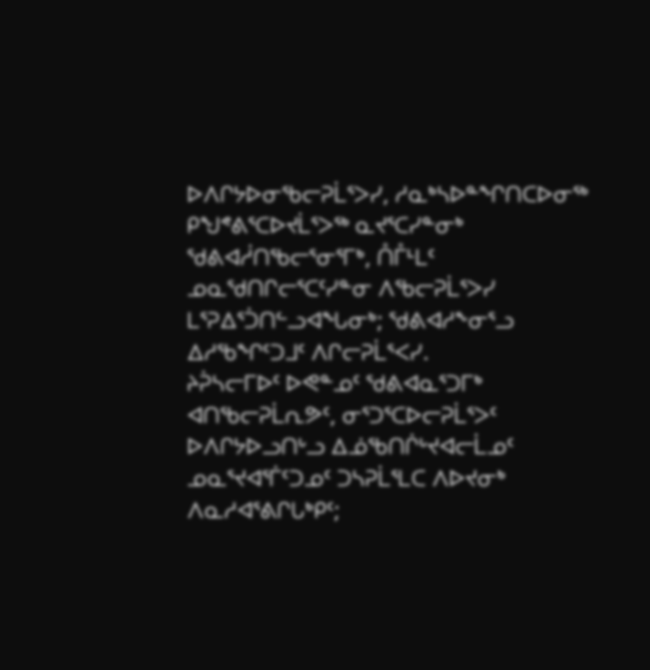ᐅᐱᒋᔭᐅᓂᖃᓕᕈᒫᕐᐳᓯ, ᓱᓇᒃᓴᐅᓐᖏᑎᑕᐅᓂᖅ ᑭᖑᕝᕕᕐᑕᐅᔪᒫᕐᐳᖅ ᓇᔪᕐᑕᓯᓐᓂᒃ ᖁᕕᐊᓲᑎᖃᓕᕐᓂᕐᒥᒃ, ᑍᒤᒻᒪᑦ ᓄᓇᖁᑎᒋᓕᕐᑕᑦᓯᓐᓂ ᐱᖃᓕᕈᒫᕐᐳᓯ ᒪᕐᕈᐃᕐᑑᑎᓪᓗᐊᖓᓂᒃ; ᖁᕕᐊᓱᖕᓂᕐᓗ ᐃᓱᖃᖏᑦᑐᒧᑦ ᐱᒋᓕᕈᒫᕐᐸᓯ.
ᔨᕉᓴᓕᒥᐅᑦ ᐅᕙᓐᓄᑦ ᖁᕕᐊᓇᕐᑐᒥᒃ ᐊᑎᖃᓕᕈᒫᕆᕗᑦ, ᓂᕐᑐᕐᑕᐅᓕᕈᒫᕐᐳᑦ ᐅᐱᒋᔭᐅᓗᑎᒡᓗ ᐃᓅᖃᑎᒌᒡᔪᐊᓕᒫᓄᑦ ᓄᓇᕐᔪᐊᕐᒦᑦᑐᓄᑦ ᑐᓴᕈᒫᕐᒪᑕ ᐱᐅᔪᓂᒃ ᐱᓇᓱᐊᕐᕕᒋᒐᒃᑭᑦ;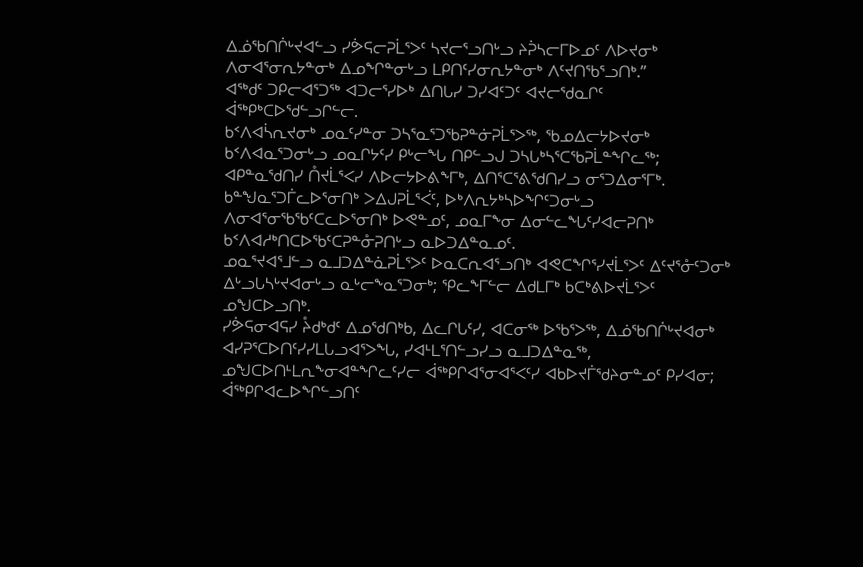ᐃᓅᖃᑎᒌᒡᔪᐊᓪᓗ ᓯᕘᕋᓕᕈᒫᕐᐳᑦ ᓴᔪᓕᕐᓗᑎᒡᓗ ᔨᕉᓴᓕᒥᐅᓄᑦ ᐱᐅᔪᓂᒃ ᐱᓂᐊᕐᓂᕆᔭᓐᓂᒃ ᐃᓄᖏᓐᓂᒡᓗ ᒪᑭᑎᑦᓯᓂᕆᔭᓐᓂᒃ ᐱᑦᔪᑎᖃᕐᓗᑎᒃ.”
ᐊᖅᑯᑦ ᑐᑭᓕᐊᕐᑐᖅ ᐊᑐᓕᕐᓯᐅᒃ ᐃᑎᒐᓯ ᑐᓯᐊᑦᑐᑦ ᐊᔪᓕᖁᓇᒋᑦ ᐋᖅᑭᒃᑕᐅᖁᓪᓗᒋᓪᓕ.
ᑲᑉᐱᐊᓵᕆᔪᓂᒃ ᓄᓇᑦᓯᓐᓂ ᑐᓴᕐᓇᕐᑐᖃᕈᓐᓃᕈᒫᕐᐳᖅ, ᖃᓄᐃᓕᔭᐅᔪᓂᒃ ᑲᑉᐱᐊᓇᕐᑐᓂᒡᓗ ᓄᓇᒋᔭᑦᓯ ᑭᒡᓕᖓ ᑎᑭᓪᓗᒍ ᑐᓴᒐᒃᓴᕐᑕᖃᕈᒫᓐᖏᓚᖅ; ᐊᑭᓐᓇᖁᑎᓯ ᑍᔪᒫᕐᐸᓯ ᐱᐅᓕᔭᐅᕕᖕᒥᒃ, ᐃᑎᕐᑕᕐᕕᖁᑎᓯᓗ ᓂᕐᑐᐃᓂᕐᒥᒃ.
ᑲᓐᖑᓇᕐᑐᒦᓚᐅᕐᓂᑎᒃ ᐳᐃᒍᕈᒫᕐᐹᑦ, ᐅᒃᐱᕆᔭᒃᓴᐅᖏᑦᑐᓂᒡᓗ ᐱᓂᐊᕐᓂᖃᖃᑦᑕᓚᐅᕐᓂᑎᒃ ᐅᕙᓐᓄᑦ, ᓄᓇᒥᖕᓂ ᐃᓂᓪᓚᖓᑦᓯᐊᓕᕈᑎᒃ ᑲᑉᐱᐊᓱᒃᑎᑕᐅᖃᑦᑕᕈᓐᓁᕈᑎᒡᓗ ᓇᐅᑐᐃᓐᓇᓄᑦ.
ᓄᓇᕐᔪᐊᕐᒧᓪᓗ ᓇᒧᑐᐃᓐᓈᕈᒫᕐᐳᑦ ᐅᓇᑕᕆᐊᕐᓗᑎᒃ ᐊᕙᑕᖏᕐᓯᔪᒫᕐᐳᑦ ᐃᑦᔪᕐᓁᑦᑐᓂᒃ ᐃᒡᓗᒐᓴᒡᔪᐊᓂᒡᓗ ᓇᒡᓕᖕᓇᕐᑐᓂᒃ; ᕿᓚᖕᒥᓪᓕ ᐃᑯᒪᒥᒃ ᑲᑕᒃᕕᐅᔪᒫᕐᐳᑦ ᓄᖑᑕᐅᓗᑎᒃ.
ᓯᕘᕋᓂᐊᕋᓯ ᔧᑯᒃᑯᑦ ᐃᓄᖁᑎᒃᑲ, ᐃᓚᒋᒐᑦᓯ, ᐊᑕᓂᖅ ᐅᖃᕐᐳᖅ, ᐃᓅᖃᑎᒌᒡᔪᐊᓂᒃ ᐊᓯᕈᕐᑕᐅᑎᑦᓯᓯᒪᒐᓗᐊᕐᐳᖓ, ᓯᐊᒻᒪᕐᑎᓪᓗᓯᓗ ᓇᒧᑐᐃᓐᓇᖅ, ᓄᖑᑕᐅᑎᒻᒪᕆᖕᓂᐊᓐᖏᓚᑦᓯᓕ ᐋᖅᑭᒋᐊᕐᓂᐊᕐᐸᑦᓯ ᐊᑲᐅᔪᒦᖁᔨᓂᓐᓄᑦ ᑭᓯᐊᓂ; ᐋᖅᑭᒋᐊᓚᐅᖏᓪᓗᑎᑦ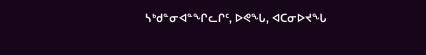ᓴᒃᑯᓐᓂᐊᓐᖏᓚᒋᑦ, ᐅᕙᖓ, ᐊᑕᓂᐅᔪᖓ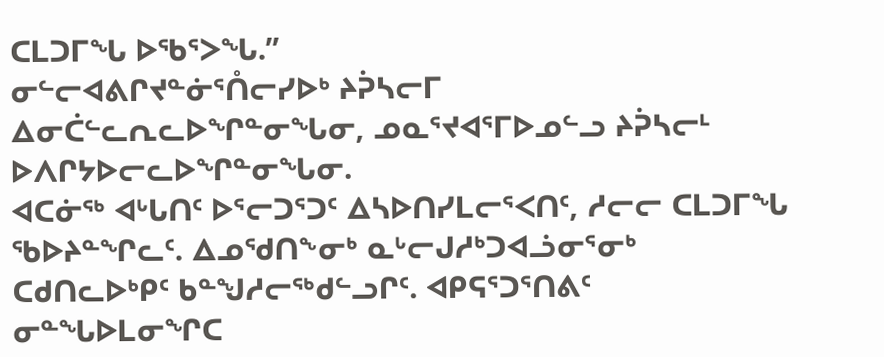ᑕᒪᑐᒥᖓ ᐅᖃᕐᐳᖓ.”
ᓂᓪᓕᐊᕕᒋᔪᓐᓃᕐᑍᓕᓯᐅᒃ ᔨᕉᓴᓕᒥ ᐃᓂᑖᓪᓚᕆᓚᐅᖏᓐᓂᖓᓂ, ᓄᓇᕐᔪᐊᕐᒥᐅᓄᓪᓗ ᔨᕉᓴᓕᒻ ᐅᐱᒋᔭᐅᓕᓚᐅᖏᓐᓂᖓᓂ.
ᐊᑕᓃᖅ ᐊᒡᒐᑎᑦ ᐅᕐᓕᑐᕐᑐᑦ ᐃᓴᐅᑎᓯᒪᓕᕐᐸᑎᑦ, ᓱᓕᓕ ᑕᒪᑐᒥᖓ ᖃᐅᔨᓐᖏᓚᑦ. ᐃᓄᖁᑎᖕᓂᒃ ᓇᒡᓕᒍᓱᒃᑐᐊᓘᓂᕐᓂᒃ ᑕᑯᑎᓚᐅᒃᑭᑦ ᑲᓐᖑᓱᓕᖅᑯᓪᓗᒋᑦ. ᐊᑭᕋᕐᑐᕐᑎᕕᑦ ᓂᓐᖓᐅᒪᓂᖏᑕ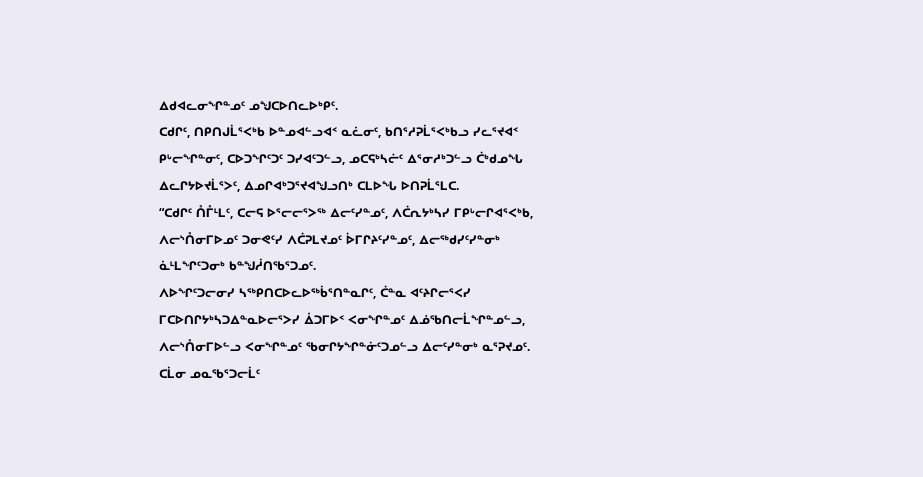ᐃᑯᐊᓚᓂᖏᓐᓄᑦ ᓄᖑᑕᐅᑎᓚᐅᒃᑭᑦ.
ᑕᑯᒋᑦ, ᑎᑭᑎᒍᒫᕐᐸᒃᑲ ᐅᓐᓄᐊᓪᓗᐊᑉ ᓇᓛᓂᑦ, ᑲᑎᕐᓱᕈᒫᕐᐸᒃᑲᓗ ᓯᓚᕐᔪᐊᑉ ᑭᒡᓕᖏᓐᓂᑦ, ᑕᐅᑐᖏᑦᑐᑦ ᑐᓯᐊᑦᑐᓪᓗ, ᓄᑕᕋᒃᓴᓖᑦ ᐃᕐᓂᓱᒃᑐᓪᓗ ᑖᒃᑯᓄᖓ ᐃᓚᒋᔭᐅᔪᒫᕐᐳᑦ, ᐃᓄᒋᐊᒃᑐᕐᔪᐊᖑᓗᑎᒃ ᑕᒪᐅᖓ ᐅᑎᕈᒫᕐᒪᑕ.
“ᑕᑯᒋᑦ ᑍᒤᒻᒪᑦ, ᑕᓕᕋ ᐅᕐᓕᓕᕐᐳᖅ ᐃᓕᑦᓯᓐᓄᑦ, ᐱᑖᕆᔭᒃᓴᓯ ᒥᑭᒡᓕᒋᐊᕐᐸᒃᑲ, ᐱᓕᔅᑍᓂᒥᐅᓄᑦ ᑐᓂᕙᑦᓯ ᐱᑖᕈᒪᔪᓄᑦ ᐆᒥᒋᔨᑦᓯᓐᓄᑦ, ᐃᓕᖅᑯᓯᑦᓯᓐᓂᒃ ᓈᒻᒪᖏᑦᑐᓂᒃ ᑲᓐᖑᓲᑎᖃᕐᑐᓄᑦ.
ᐱᐅᖏᑦᑐᓕᓂᓯ ᓴᖅᑭᑎᑕᐅᓚᐅᖅᑳᕐᑎᓐᓇᒋᑦ, ᑖᓐᓇ ᐊᑦᔨᒋᓕᕐᐸᓯ ᒥᑕᐅᑎᒋᔭᒃᓴᑐᐃᓐᓇᐅᓕᕐᐳᓯ ᐄᑐᒥᐅᑉ ᐸᓂᖏᓐᓄᑦ ᐃᓅᖃᑎᓕᒫᖏᓐᓄᓪᓗ, ᐱᓕᔅᑍᓂᒥᐅᓪᓗ ᐸᓂᖏᓐᓄᑦ ᖃᓂᒋᔭᖏᓐᓃᑦᑐᓄᓪᓗ ᐃᓕᑦᓯᓐᓂᒃ ᓇᕐᕈᔪᓄᑦ.
ᑕᒫᓂ ᓄᓇᖃᕐᑐᓕᒫᑦ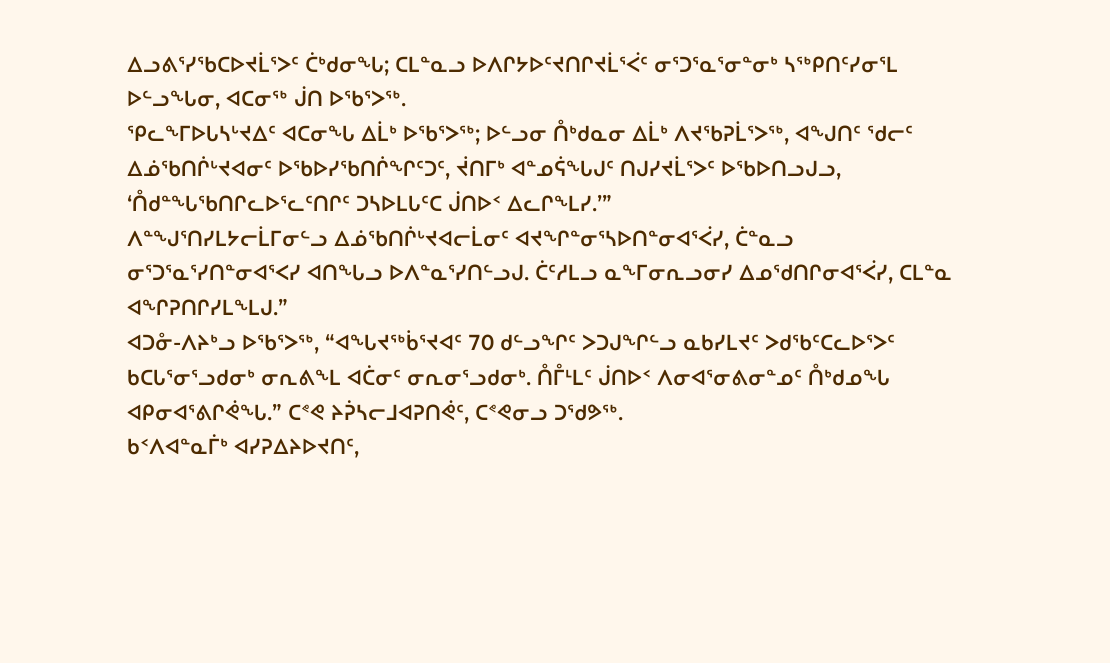ᐃᓗᕕᕐᓯᖃᑕᐅᔪᒫᕐᐳᑦ ᑖᒃᑯᓂᖓ; ᑕᒪᓐᓇᓗ ᐅᐱᒋᔭᐅᑦᔪᑎᒋᔪᒫᕐᐹᑦ ᓂᕐᑐᕐᓇᕐᓂᓐᓂᒃ ᓴᖅᑭᑎᑦᓯᓂᕐᒪ ᐅᓪᓗᖓᓂ, ᐊᑕᓂᖅ ᒎᑎ ᐅᖃᕐᐳᖅ.
ᕿᓚᖕᒥᐅᒐᓴᒡᔪᐃᑦ ᐊᑕᓂᖓ ᐃᒫᒃ ᐅᖃᕐᐳᖅ; ᐅᓪᓗᓂ ᑍᒃᑯᓇᓂ ᐃᒫᒃ ᐱᔪᖃᕈᒫᕐᐳᖅ, ᐊᖑᑎᑦ ᖁᓕᑦ ᐃᓅᖃᑎᒌᒡᔪᐊᓂᑦ ᐅᖃᐅᓯᖃᑎᒌᖏᑦᑐᑦ, ᔫᑎᒥᒃ ᐊᓐᓄᕌᖓᒍᑦ ᑎᒍᓯᔪᒫᕐᐳᑦ ᐅᖃᐅᑎᓗᒍᓗ, ‘ᑍᑯᓐᖓᖃᑎᒋᓚᐅᕐᓚᑦᑎᒋᑦ ᑐᓴᐅᒪᒐᑦᑕ ᒎᑎᐅᑉ ᐃᓚᒋᖕᒪᓯ.’”
ᐱᓐᖑᕐᑎᓯᒪᔭᓕᒫᒥᓂᓪᓗ ᐃᓅᖃᑎᒌᒡᔪᐊᓕᒫᓂᑦ ᐊᔪᖏᓐᓂᕐᓴᐅᑎᓐᓂᐊᕐᐹᓯ, ᑖᓐᓇᓗ ᓂᕐᑐᕐᓇᕐᓯᑎᓐᓂᐊᕐᐸᓯ ᐊᑎᖓᓗ ᐅᐱᓐᓇᕐᓯᑎᓪᓗᒍ. ᑖᑦᓱᒪᓗ ᓇᖕᒥᓂᕆᓗᓂᓯ ᐃᓄᖁᑎᒋᓂᐊᕐᐹᓯ, ᑕᒪᓐᓇ ᐊᖏᕈᑎᒋᓯᒪᖕᒪᒍ.”
ᐊᑐᓁ-ᐱᔨᒃᓗ ᐅᖃᕐᐳᖅ, “ᐊᖓᔪᖅᑳᕐᔪᐊᑦ 70 ᑯᓪᓗᖏᑦ ᐳᑐᒍᖏᓪᓗ ᓇᑲᓯᒪᔪᑦ ᐳᑯᖃᑦᑕᓚᐅᕐᐳᑦ ᑲᑕᒐᕐᓂᕐᓗᑯᓂᒃ ᓂᕆᕕᖕᒪ ᐊᑖᓂᑦ ᓂᕆᓂᕐᓗᑯᓂᒃ. ᑍᒤᒻᒪᑦ ᒎᑎᐅᑉ ᐱᓂᐊᕐᓂᕕᓂᓐᓄᑦ ᑍᒃᑯᓄᖓ ᐊᑭᓂᐊᕐᕕᒋᕚᖓ.” ᑕᕝᕙ ᔨᕉᓴᓕᒧᐊᕈᑎᕚᑦ, ᑕᕝᕙᓂᓗ ᑐᖁᕗᖅ.
ᑲᑉᐱᐊᓐᓇᒦᒃ ᐊᓯᕈᐃᔨᐅᔪᑎᑦ,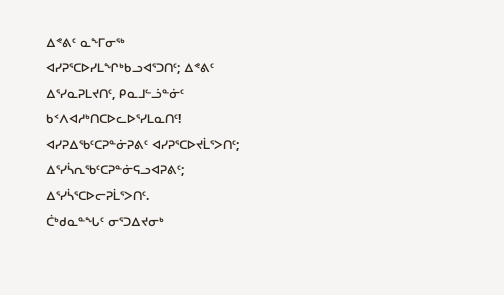ᐃᕝᕕᑦ ᓇᖕᒥᓂᖅ ᐊᓯᕈᕐᑕᐅᓯᒪᖏᒃᑲᓗᐊᕐᑐᑎᑦ; ᐃᕝᕕᑦ ᐃᕐᓯᓇᕈᒪᔪᑎᑦ, ᑭᓇᒧᓪᓘᓐᓃᑦ ᑲᑉᐱᐊᓱᒃᑎᑕᐅᓚᐅᕐᓯᒪᓇᑎᑦ! ᐊᓯᕈᐃᖃᑦᑕᕈᓐᓃᕈᕕᑦ ᐊᓯᕈᕐᑕᐅᔪᒫᕐᐳᑎᑦ; ᐃᕐᓯᓵᕆᖃᑦᑕᕈᓐᓃᕋᓗᐊᕈᕕᑦ; ᐃᕐᓯᓵᕐᑕᐅᓕᕈᒫᕐᐳᑎᑦ.
ᑖᒃᑯᓇᓐᖓᑦ ᓂᕐᑐᐃᔪᓂᒃ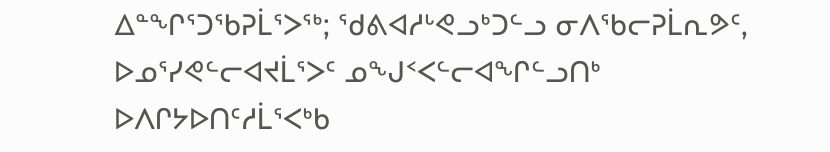ᐃᓐᖏᕐᑐᖃᕈᒫᕐᐳᖅ; ᖁᕕᐊᓱᒡᕙᓗᒃᑐᓪᓗ ᓂᐱᖃᓕᕈᒫᕆᕗᑦ, ᐅᓄᕐᓯᕙᓪᓕᐊᔪᒫᕐᐳᑦ ᓄᖑᑉᐸᓪᓕᐊᖏᓪᓗᑎᒃ ᐅᐱᒋᔭᐅᑎᑦᓱᒫᕐᐸᒃᑲ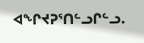ᐊᖏᔪᕈᕐᑎᓪᓗᒋᓪᓗ.